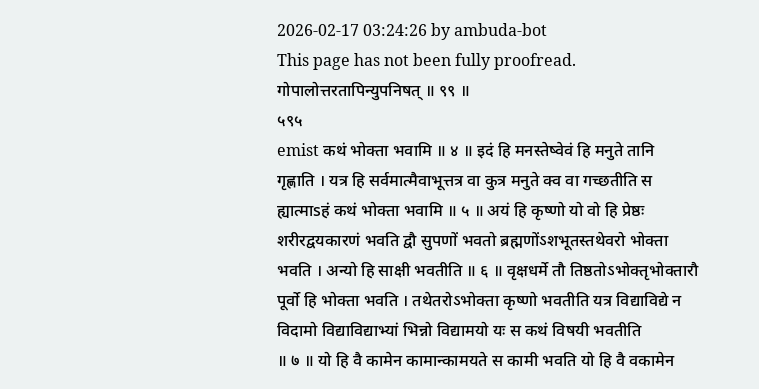2026-02-17 03:24:26 by ambuda-bot
This page has not been fully proofread.
गोपालोत्तरतापिन्युपनिषत् ॥ ९९ ॥
५९५
emist कथं भोक्ता भवामि ॥ ४ ॥ इदं हि मनस्तेष्वेवं हि मनुते तानि
गृह्णाति । यत्र हि सर्वमात्मैवाभूत्तत्र वा कुत्र मनुते क्व वा गच्छतीति स
ह्यात्माsहं कथं भोक्ता भवामि ॥ ५ ॥ अयं हि कृष्णो यो वो हि प्रेष्ठः
शरीरद्वयकारणं भवति द्वौ सुपणों भवतो ब्रह्मणोंऽशभूतस्तथेवरो भोक्ता
भवति । अन्यो हि साक्षी भवतीति ॥ ६ ॥ वृक्षधर्मे तौ तिष्ठतोऽभोक्तृभोक्तारौ
पूर्वो हि भोक्ता भवति । तथेतरोऽभोक्ता कृष्णो भवतीति यत्र विद्याविद्ये न
विदामो विद्याविद्याभ्यां भिन्नो विद्यामयो यः स कथं विषयी भवतीति
॥ ७ ॥ यो हि वै कामेन कामान्कामयते स कामी भवति यो हि वै वकामेन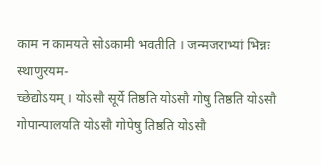काम न कामयते सोऽकामी भवतीति । जन्मजराभ्यां भिन्नः स्थाणुरयम-
च्छेद्योऽयम् । योऽसौ सूर्ये तिष्ठति योऽसौ गोषु तिष्ठति योऽसौ
गोपान्पालयति योऽसौ गोपेषु तिष्ठति योऽसौ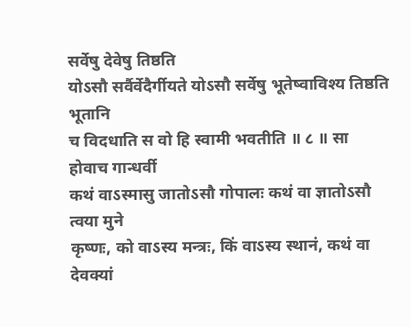सर्वेषु देवेषु तिष्ठति
योऽसौ सर्वैर्वेदैर्गीयते योऽसौ सर्वेषु भूतेष्वाविश्य तिष्ठति भूतानि
च विदधाति स वो हि स्वामी भवतीति ॥ ८ ॥ सा होवाच गान्धर्वी
कथं वाऽस्मासु जातोऽसौ गोपालः कथं वा ज्ञातोऽसौ त्वया मुने
कृष्णः, को वाऽस्य मन्त्रः, किं वाऽस्य स्थानं, कथं वा देवक्यां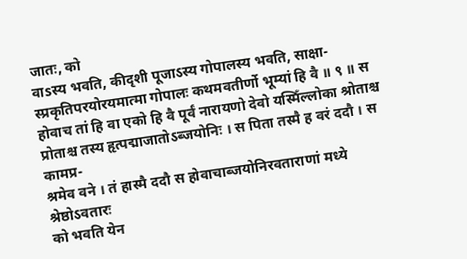जातः, को
वाsस्य भवति, कीदृशी पूजाऽस्य गोपालस्य भवति, साक्षा-
स्प्रकृतिपरयोरयमात्मा गोपालः कथमवतीर्णो भूम्यां हि वै ॥ ९ ॥ स
होवाच तां हि वा एको हि वै पूर्वं नारायणो देवो यस्मिँल्लोका श्रोताश्च
प्रोताश्च तस्य हृत्पद्माजातोऽब्जयोनिः । स पिता तस्मै ह वरं ददौ । स कामप्र-
श्रमेव वने । तं हास्मै ददौ स होवाचाब्जयोनिरवताराणां मध्ये श्रेष्ठोऽवतारः
को भवति येन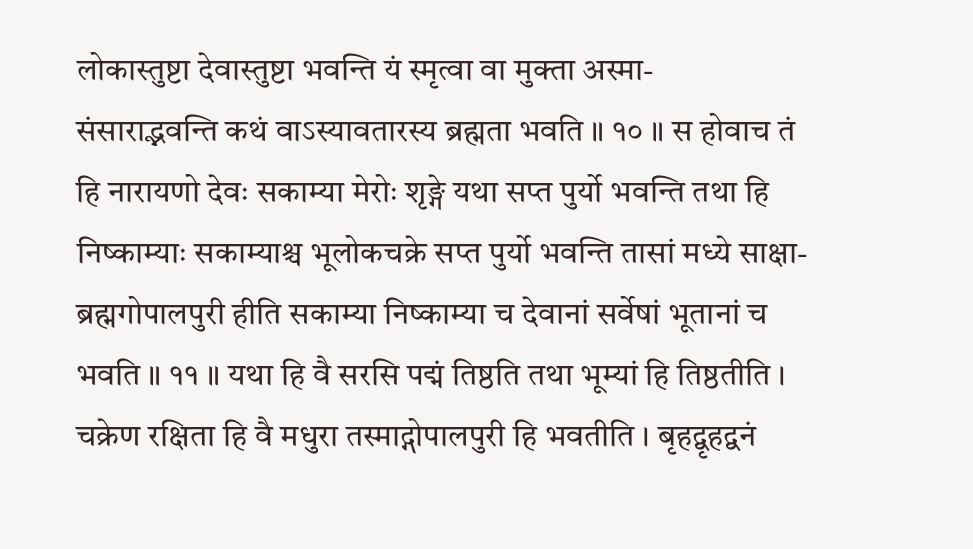लोकास्तुष्टा देवास्तुष्टा भवन्ति यं स्मृत्वा वा मुक्ता अस्मा-
संसाराद्भवन्ति कथं वाऽस्यावतारस्य ब्रह्मता भवति ॥ १० ॥ स होवाच तं
हि नारायणो देवः सकाम्या मेरोः शृङ्गे यथा सप्त पुर्यो भवन्ति तथा हि
निष्काम्याः सकाम्याश्च भूलोकचक्रे सप्त पुर्यो भवन्ति तासां मध्ये साक्षा-
ब्रह्मगोपालपुरी हीति सकाम्या निष्काम्या च देवानां सर्वेषां भूतानां च
भवति ॥ ११ ॥ यथा हि वै सरसि पद्मं तिष्ठति तथा भूम्यां हि तिष्ठतीति ।
चक्रेण रक्षिता हि वै मधुरा तस्माद्गोपालपुरी हि भवतीति । बृहद्वृहद्वनं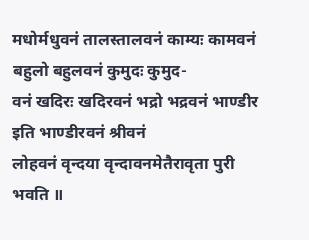मधोर्मधुवनं तालस्तालवनं काम्यः कामवनं बहुलो बहुलवनं कुमुदः कुमुद-
वनं खदिरः खदिरवनं भद्रो भद्रवनं भाण्डीर इति भाण्डीरवनं श्रीवनं
लोहवनं वृन्दया वृन्दावनमेतैरावृता पुरी भवति ॥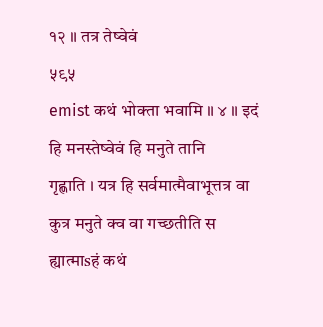१२ ॥ तत्र तेष्वेवं
५९५
emist कथं भोक्ता भवामि ॥ ४ ॥ इदं हि मनस्तेष्वेवं हि मनुते तानि
गृह्णाति । यत्र हि सर्वमात्मैवाभूत्तत्र वा कुत्र मनुते क्व वा गच्छतीति स
ह्यात्माsहं कथं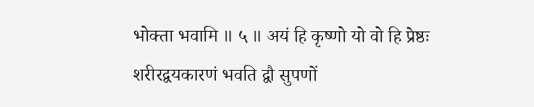भोक्ता भवामि ॥ ५ ॥ अयं हि कृष्णो यो वो हि प्रेष्ठः
शरीरद्वयकारणं भवति द्वौ सुपणों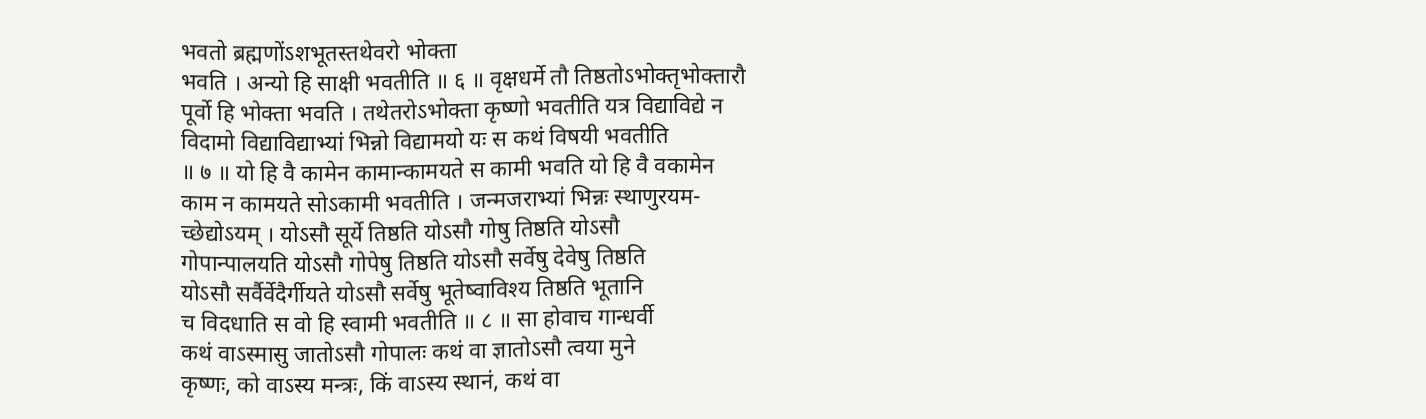भवतो ब्रह्मणोंऽशभूतस्तथेवरो भोक्ता
भवति । अन्यो हि साक्षी भवतीति ॥ ६ ॥ वृक्षधर्मे तौ तिष्ठतोऽभोक्तृभोक्तारौ
पूर्वो हि भोक्ता भवति । तथेतरोऽभोक्ता कृष्णो भवतीति यत्र विद्याविद्ये न
विदामो विद्याविद्याभ्यां भिन्नो विद्यामयो यः स कथं विषयी भवतीति
॥ ७ ॥ यो हि वै कामेन कामान्कामयते स कामी भवति यो हि वै वकामेन
काम न कामयते सोऽकामी भवतीति । जन्मजराभ्यां भिन्नः स्थाणुरयम-
च्छेद्योऽयम् । योऽसौ सूर्ये तिष्ठति योऽसौ गोषु तिष्ठति योऽसौ
गोपान्पालयति योऽसौ गोपेषु तिष्ठति योऽसौ सर्वेषु देवेषु तिष्ठति
योऽसौ सर्वैर्वेदैर्गीयते योऽसौ सर्वेषु भूतेष्वाविश्य तिष्ठति भूतानि
च विदधाति स वो हि स्वामी भवतीति ॥ ८ ॥ सा होवाच गान्धर्वी
कथं वाऽस्मासु जातोऽसौ गोपालः कथं वा ज्ञातोऽसौ त्वया मुने
कृष्णः, को वाऽस्य मन्त्रः, किं वाऽस्य स्थानं, कथं वा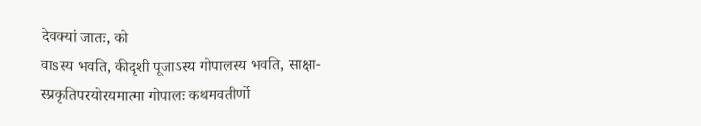देवक्यां जातः, को
वाsस्य भवति, कीदृशी पूजाऽस्य गोपालस्य भवति, साक्षा-
स्प्रकृतिपरयोरयमात्मा गोपालः कथमवतीर्णो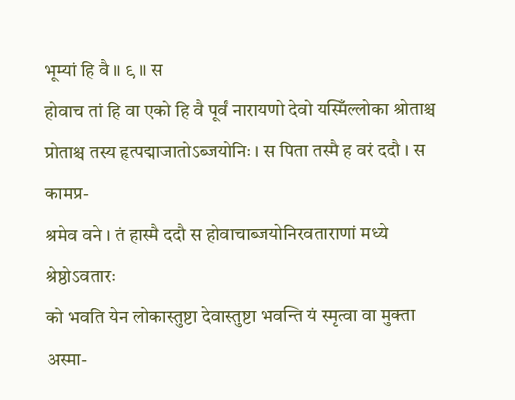भूम्यां हि वै ॥ ९ ॥ स
होवाच तां हि वा एको हि वै पूर्वं नारायणो देवो यस्मिँल्लोका श्रोताश्च
प्रोताश्च तस्य हृत्पद्माजातोऽब्जयोनिः । स पिता तस्मै ह वरं ददौ । स कामप्र-
श्रमेव वने । तं हास्मै ददौ स होवाचाब्जयोनिरवताराणां मध्ये श्रेष्ठोऽवतारः
को भवति येन लोकास्तुष्टा देवास्तुष्टा भवन्ति यं स्मृत्वा वा मुक्ता अस्मा-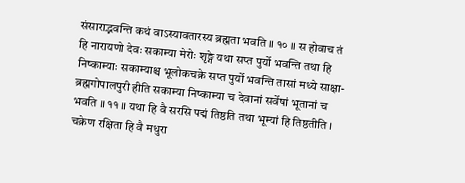संसाराद्भवन्ति कथं वाऽस्यावतारस्य ब्रह्मता भवति ॥ १० ॥ स होवाच तं
हि नारायणो देवः सकाम्या मेरोः शृङ्गे यथा सप्त पुर्यो भवन्ति तथा हि
निष्काम्याः सकाम्याश्च भूलोकचक्रे सप्त पुर्यो भवन्ति तासां मध्ये साक्षा-
ब्रह्मगोपालपुरी हीति सकाम्या निष्काम्या च देवानां सर्वेषां भूतानां च
भवति ॥ ११ ॥ यथा हि वै सरसि पद्मं तिष्ठति तथा भूम्यां हि तिष्ठतीति ।
चक्रेण रक्षिता हि वै मधुरा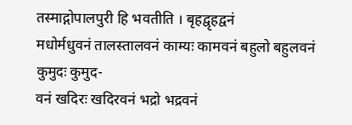तस्माद्गोपालपुरी हि भवतीति । बृहद्वृहद्वनं
मधोर्मधुवनं तालस्तालवनं काम्यः कामवनं बहुलो बहुलवनं कुमुदः कुमुद-
वनं खदिरः खदिरवनं भद्रो भद्रवनं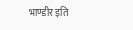भाण्डीर इति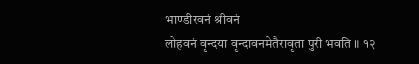भाण्डीरवनं श्रीवनं
लोहवनं वृन्दया वृन्दावनमेतैरावृता पुरी भवति ॥ १२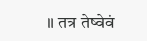॥ तत्र तेष्वेवं